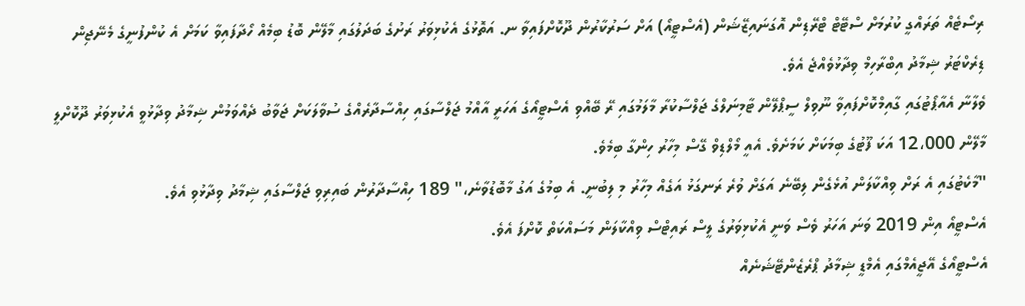ރިސޯޓެއް ތަރައްގީ ކުރުމަށް ސްޓޭޓް ޓްރޭޑިން އޮގަނައިޒޭޝަން (އެސްޓީއޯ) އަށް ސަރުކާރުން ދޫކޮށްފައިވާ ނ. އަތޮޅުގެ އެކުޅިވަރު ރަށުގެ ބަދަލުގައި މާލޭން ބޮޑު ބިމެއް ހޯދާފައިވާ ކަމަށް އެ ކުންފުނީގެ މެނޭޖިން ޑިރެކްޓަރު ޝިމާދު އިބްރާހިމް ވިދާޅުވެއްޖެ އެވެ.
ވެލާނާ އެއާޕޯޓުގައި ގާއިމްކޮށްފައިވާ ނޫވިލް ސީޕްލޭން ޓާމިނަލްގެ ޖަލްސާކުރާ މާލަމުގައި ރޭ ބޭއްވި އެސްޓީއޯގެ އަހަރީ އާއްމު ޖަލްސާގައި ހިއްސާދާރެއްގެ ސުވާލަކަށް ޖަވާބު ދެއްވަމުން ޝިމާދު ވިދާޅުވީ އެކުޅިވަރު ދޫކޮށްލީ މާލޭން 12،000 އަކަ ފޫޓުގެ ބިމަކަށް ކަމަށެވެ. އެއީ މޯލްޑިވް ގޭސް މިހާރު ހިންގާ ބިމެވެ.
"މާކެޓުގައި އެ ރަށް ވިއްކާލަން އުޅެގެން ލިބޭނެ އަގަށް ވުރެ ރަނގަޅު އަގެއް މިހާރު މި ލިބުނީ. އެ ބިމުގެ އަގު މާބޮޑުވާނެ،" 189 ހިއްސާދާރުން ބައިރިވި ޖަލްސާގައި ޝިމާދު ވިދާޅުވި އެވެ.
އެސްޓީއޯ އިން 2019 ވަނަ އަހަރު ވެސް ވަނީ އެކުޅިވަރުގެ ލީސް ރައިޓްސް ވިއްކާލަން މަސައްކަތް ކޮށްފަ އެވެ.
އެސްޓީއޯގެ އޭޖީއެމްގައި އެމްޑީ ޝިމާދު ޕްރެޒެންޓޭޝަނެއް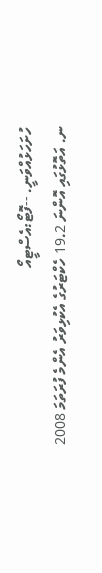ހުށަހަޅުއްވަނީ. --ފޮޓޯ:އެސްޓީއޯ
ނ. އަތޮޅުގައި އޮންނަ 19.2 ހެކްޓަރުގެ އެކުޅިވަރު އެންމެ ފުރަތަމަ 2008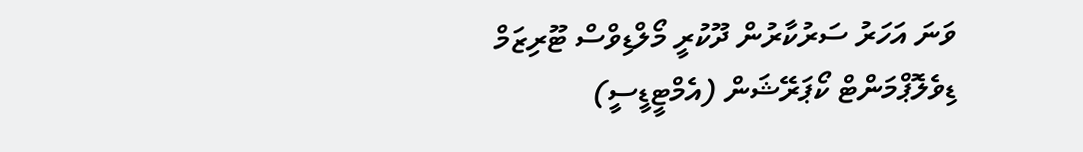ވަނަ އަހަރު ސަރުކާރުން ދޫކުރީ މޯލްޑިވްސް ޓޫރިޒަމް ޑިވެލޮޕްމަންޓް ކޯޕަރޭޝަން (އެމްޓީޑީސީ)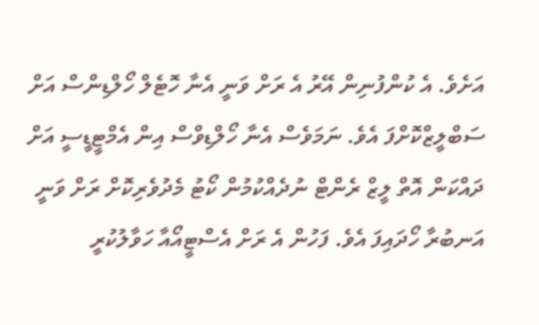އަށެވެ. އެ ކުންފުނިން އޭރު އެ ރަށް ވަނީ އެނާ ހޮޓެލް ހޯލްޑިންސް އަށް ސަބްލީޒްކޮށްފަ އެވެ. ނަމަވެސް އެނާ ހޯލްޑިވްސް އިން އެމްޓީޑީސީ އަށް ދައްކަން އޮތް ލީޒް ރެންޓް ނުދެއްކުމުން ކޯޓު މެދުވެރިކޮށް ރަށް ވަނީ އަނބުރާ ހޯދައިފަ އެވެ. ފަހުން އެ ރަށް އެސްޓީއޯއާ ހަވާލުކުރީ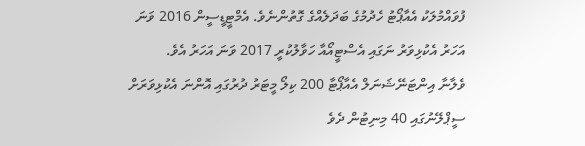ފުވައްމުލަކު އެއާޕޯޓު ހެދުމުގެ ބަދަލެއްގެ ގޮތުންނެވެ. އެމްޓީޑީސީން 2016 ވަނަ އަހަރު އެކުޅިވަރު ނަގައި އެސްޓީއޯއާ ހަވާލުކުރީ 2017 ވަނަ އަހަރު އެވެ.
ވެލާނާ އިންޓަނޭޝަނަލް އެއާޕޯޓާ 200 ކިލޯ މީޓަރު ދުރުގައި އޮންނަ އެކުޅިވަރަށް ސީޕްލޭނުގައި 40 މިނިޓުން ދެވެ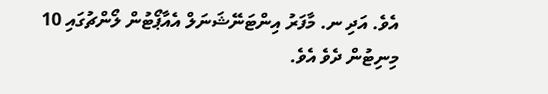އެވެ. އަދި ނ. މާފަރު އިންޓަނޭޝަނަލް އެއާޕޯޓުން ލޯންޗުގައި 10 މިނިޓުން ދެވެ އެވެ.